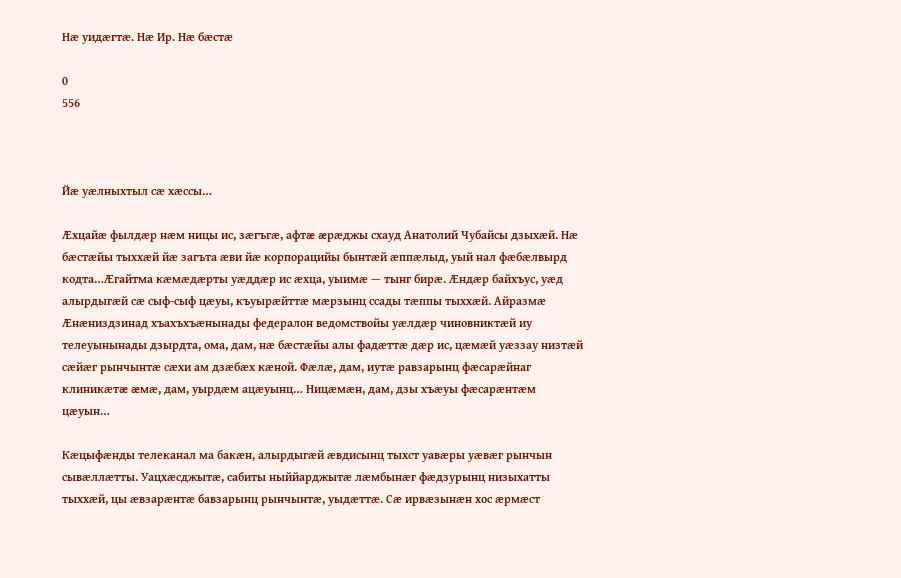Нæ уидæгтæ. Нæ Ир. Нæ бæстæ

0
556



Йæ уæлныхтыл сæ хæссы…

Æхцайæ фылдæр нæм ницы ис, зæгъгæ, афтæ æрæджы схауд Анатолий Чубайсы дзыхæй. Нæ бæстæйы тыххæй йæ загъта æви йæ корпорацийы бынтæй æппæлыд, уый нал фæбæлвырд кодта…Æгайтма кæмæдæрты уæддæр ис æхца, уыимæ — тынг бирæ. Æндæр байхъус, уæд алырдыгæй сæ сыф-сыф цæуы, къуырæйттæ мæрзынц ссады тæппы тыххæй. Айразмæ Æнæниздзинад хъахъхъæнынады федералон ведомствойы уæлдæр чиновниктæй иу телеуынынады дзырдта, ома, дам, нæ бæстæйы алы фадæттæ дæр ис, цæмæй уæззау низтæй сæйæг рынчынтæ сæхи ам дзæбæх кæной. Фæлæ, дам, иутæ равзарынц фæсарæйнаг клиникæтæ æмæ, дам, уырдæм ацæуынц… Ницæмæн, дам, дзы хъæуы фæсарæнтæм цæуын…

Кæцыфæнды телеканал ма бакæн, алырдыгæй æвдисынц тыхст уавæры уæвæг рынчын сывæллæтты. Уацхæсджытæ, сабиты ныййарджытæ лæмбынæг фæдзурынц низыхатты тыххæй, цы æвзарæнтæ бавзарынц рынчынтæ, уыдæттæ. Сæ ирвæзынæн хос æрмæст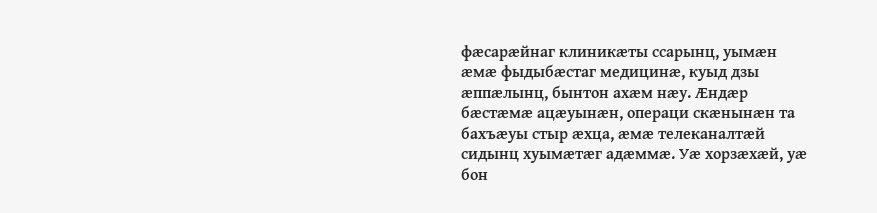фæсарæйнаг клиникæты ссарынц, уымæн æмæ фыдыбæстаг медицинæ, куыд дзы æппæлынц, бынтон ахæм нæу. Æндæр бæстæмæ ацæуынæн, операци скæнынæн та бахъæуы стыр æхца, æмæ телеканалтæй сидынц хуымæтæг адæммæ. Уæ хорзæхæй, уæ бон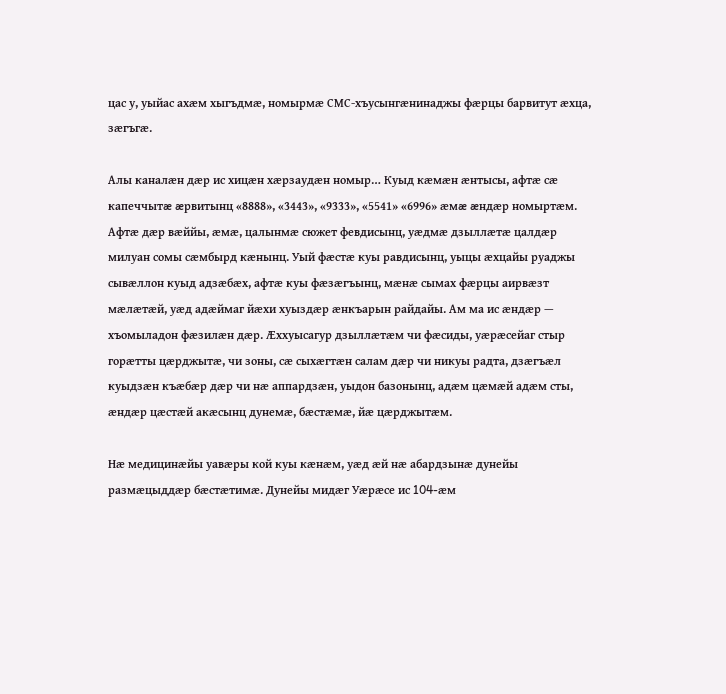цас у, уыйас ахæм хыгъдмæ, номырмæ СМС-хъусынгæнинаджы фæрцы барвитут æхца, зæгъгæ.

Алы каналæн дæр ис хицæн хæрзаудæн номыр… Куыд кæмæн æнтысы, афтæ сæ капеччытæ æрвитынц «8888», «3443», «9333», «5541» «6996» æмæ æндæр номыртæм. Афтæ дæр вæййы, æмæ, цалынмæ сюжет февдисынц, уæдмæ дзыллæтæ цалдæр милуан сомы сæмбырд кæнынц. Уый фæстæ куы равдисынц, уыцы æхцайы руаджы сывæллон куыд адзæбæх, афтæ куы фæзæгъынц, мæнæ сымах фæрцы аирвæзт мæлæтæй, уæд адæймаг йæхи хуыздæр æнкъарын райдайы. Ам ма ис æндæр — хъомыладон фæзилæн дæр. Æххуысагур дзыллæтæм чи фæсиды, уæрæсейаг стыр горæтты цæрджытæ, чи зоны, сæ сыхæгтæн салам дæр чи никуы радта, дзæгъæл куыдзæн къæбæр дæр чи нæ аппардзæн, уыдон базонынц, адæм цæмæй адæм сты, æндæр цæстæй акæсынц дунемæ, бæстæмæ, йæ цæрджытæм.

Нæ медицинæйы уавæры кой куы кæнæм, уæд æй нæ абардзынæ дунейы размæцыддæр бæстæтимæ. Дунейы мидæг Уæрæсе ис 104-æм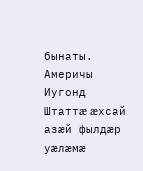бынаты. Америчы Иугонд Штаттæ æхсай азæй фылдæр уæлæмæ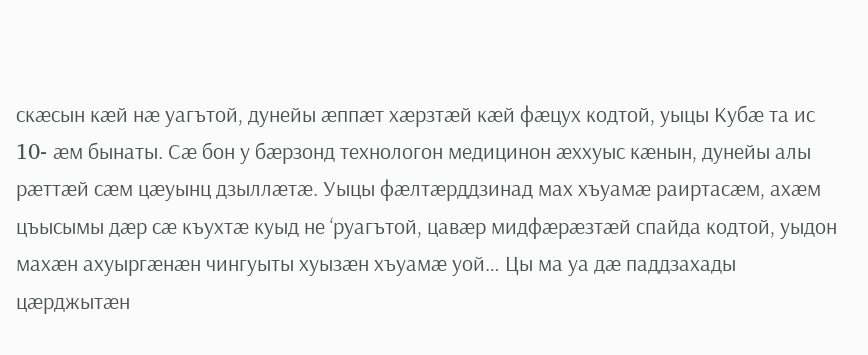скæсын кæй нæ уагътой, дунейы æппæт хæрзтæй кæй фæцух кодтой, уыцы Кубæ та ис 10- æм бынаты. Сæ бон у бæрзонд технологон медицинон æххуыс кæнын, дунейы алы рæттæй сæм цæуынц дзыллæтæ. Уыцы фæлтæрддзинад мах хъуамæ раиртасæм, ахæм цъысымы дæр сæ къухтæ куыд не ‘руагътой, цавæр мидфæрæзтæй спайда кодтой, уыдон махæн ахуыргæнæн чингуыты хуызæн хъуамæ уой… Цы ма уа дæ паддзахады цæрджытæн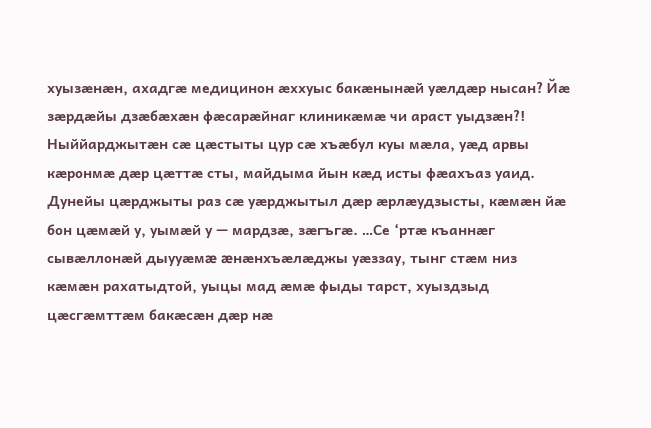хуызæнæн, ахадгæ медицинон æххуыс бакæнынæй уæлдæр нысан? Йæ зæрдæйы дзæбæхæн фæсарæйнаг клиникæмæ чи араст уыдзæн?! Ныййарджытæн сæ цæстыты цур сæ хъæбул куы мæла, уæд арвы кæронмæ дæр цæттæ сты, майдыма йын кæд исты фæахъаз уаид. Дунейы цæрджыты раз сæ уæрджытыл дæр æрлæудзысты, кæмæн йæ бон цæмæй у, уымæй у — мардзæ, зæгъгæ. …Се ‘ртæ къаннæг сывæллонæй дыууæмæ æнæнхъæлæджы уæззау, тынг стæм низ кæмæн рахатыдтой, уыцы мад æмæ фыды тарст, хуыздзыд цæсгæмттæм бакæсæн дæр нæ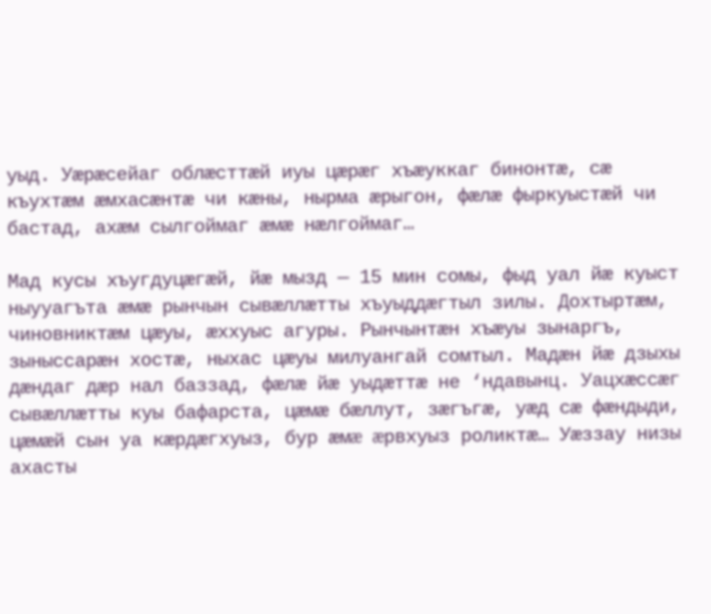уыд. Уæрæсейаг облæсттæй иуы цæрæг хъæуккаг бинонтæ, сæ къухтæм æмхасæнтæ чи кæны, нырма æрыгон, фæлæ фыркуыстæй чи бастад, ахæм сылгоймаг æмæ нæлгоймаг…

Мад кусы хъугдуцæгæй, йæ мызд — 15 мин сомы, фыд уал йæ куыст ныууагъта æмæ рынчын сывæллæтты хъуыддæгтыл зилы. Дохтыртæм, чиновниктæм цæуы, æххуыс агуры. Рынчынтæн хъæуы зынаргъ, зыныссарæн хостæ, ныхас цæуы милуангай сомтыл. Мадæн йæ дзыхы дæндаг дæр нал баззад, фæлæ йæ уыдæттæ не ‘ндавынц. Уацхæссæг сывæллæтты куы бафарста, цæмæ бæллут, зæгъгæ, уæд сæ фæндыди, цæмæй сын уа кæрдæгхуыз, бур æмæ æрвхуыз роликтæ… Уæззау низы ахасты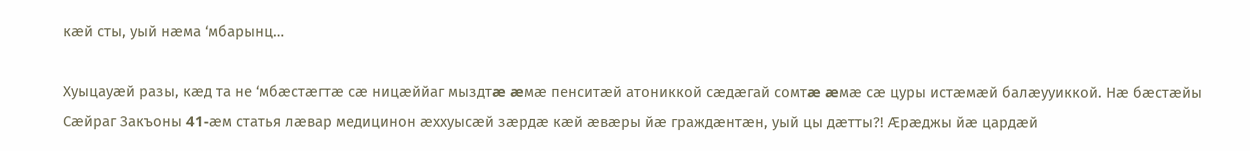кæй сты, уый нæма ‘мбарынц…

Хуыцауæй разы, кæд та не ‘мбæстæгтæ сæ ницæййаг мыздтæ æмæ пенситæй атониккой сæдæгай сомтæ æмæ сæ цуры истæмæй балæууиккой. Нæ бæстæйы Сæйраг Закъоны 41-æм статья лæвар медицинон æххуысæй зæрдæ кæй æвæры йæ граждæнтæн, уый цы дæтты?! Æрæджы йæ цардæй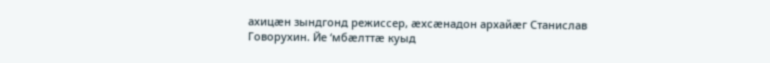ахицæн зындгонд режиссер, æхсæнадон архайæг Станислав Говорухин. Йе ‘мбæлттæ куыд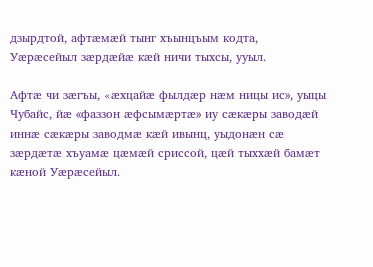дзырдтой, афтæмæй тынг хъынцъым кодта, Уæрæсейыл зæрдæйæ кæй ничи тыхсы, ууыл.

Афтæ чи зæгъы, «æхцайæ фылдæр нæм ницы ис», уыцы Чубайс, йæ «фаззон æфсымæртæ» иу сæкæры заводæй иннæ сæкæры заводмæ кæй ивынц, уыдонæн сæ зæрдæтæ хъуамæ цæмæй сриссой, цæй тыххæй бамæт кæной Уæрæсейыл.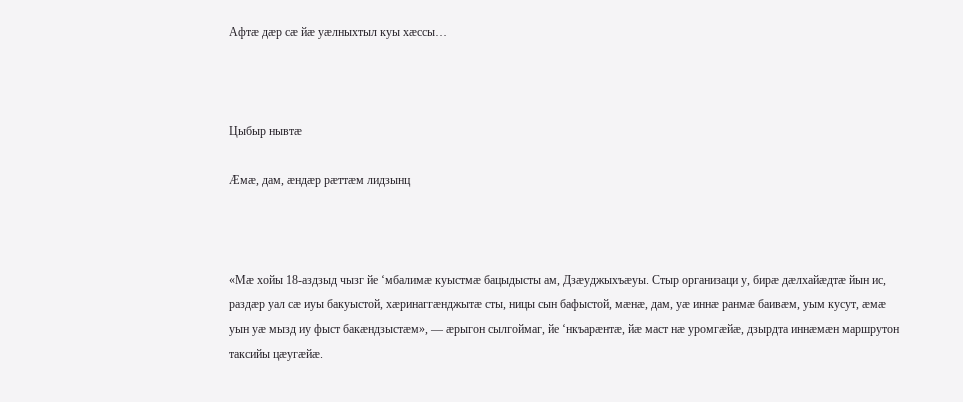Афтæ дæр сæ йæ уæлныхтыл куы хæссы…



Цыбыр нывтæ

Æмæ, дам, æндæр рæттæм лидзынц



«Мæ хойы 18-аздзыд чызг йе ‘мбалимæ куыстмæ бацыдысты ам, Дзæуджыхъæуы. Стыр организаци у, бирæ дæлхайæдтæ йын ис, раздæр уал сæ иуы бакуыстой, хæринаггæнджытæ сты, ницы сын бафыстой, мæнæ, дам, уæ иннæ ранмæ баивæм, уым кусут, æмæ уын уæ мызд иу фыст бакæндзыстæм», — æрыгон сылгоймаг, йе ‘нкъарæнтæ, йæ маст нæ уромгæйæ, дзырдта иннæмæн маршрутон таксийы цæугæйæ.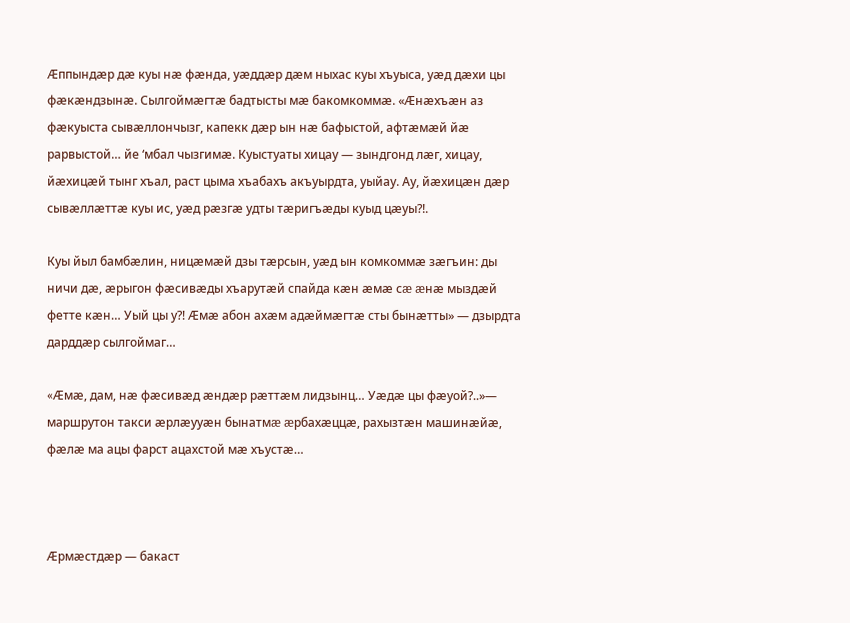Æппындæр дæ куы нæ фæнда, уæддæр дæм ныхас куы хъуыса, уæд дæхи цы фæкæндзынæ. Сылгоймæгтæ бадтысты мæ бакомкоммæ. «Æнæхъæн аз фæкуыста сывæллончызг, капекк дæр ын нæ бафыстой, афтæмæй йæ рарвыстой… йе ‘мбал чызгимæ. Куыстуаты хицау — зындгонд лæг, хицау, йæхицæй тынг хъал, раст цыма хъабахъ акъуырдта, уыйау. Ау, йæхицæн дæр сывæллæттæ куы ис, уæд рæзгæ удты тæригъæды куыд цæуы?!.

Куы йыл бамбæлин, ницæмæй дзы тæрсын, уæд ын комкоммæ зæгъин: ды ничи дæ, æрыгон фæсивæды хъарутæй спайда кæн æмæ сæ æнæ мыздæй фетте кæн… Уый цы у?! Æмæ абон ахæм адæймæгтæ сты бынæтты» — дзырдта дарддæр сылгоймаг…

«Æмæ, дам, нæ фæсивæд æндæр рæттæм лидзынц… Уæдæ цы фæуой?..»— маршрутон такси æрлæууæн бынатмæ æрбахæццæ, рахызтæн машинæйæ, фæлæ ма ацы фарст ацахстой мæ хъустæ…



Æрмæстдæр — бакаст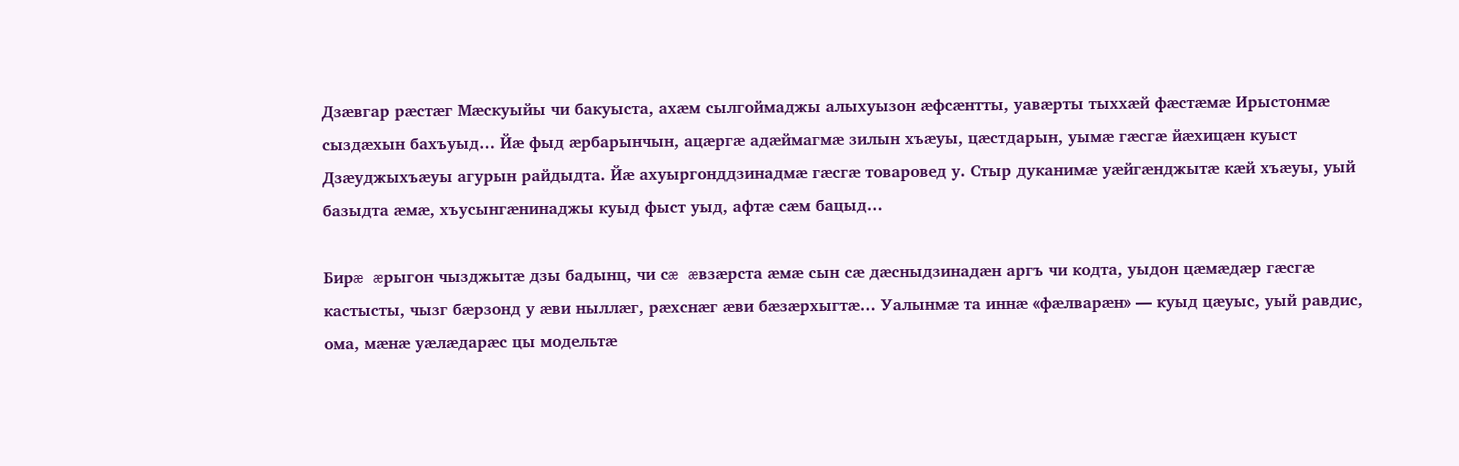Дзæвгар рæстæг Мæскуыйы чи бакуыста, ахæм сылгоймаджы алыхуызон æфсæнтты, уавæрты тыххæй фæстæмæ Ирыстонмæ сыздæхын бахъуыд… Йæ фыд æрбарынчын, ацæргæ адæймагмæ зилын хъæуы, цæстдарын, уымæ гæсгæ йæхицæн куыст Дзæуджыхъæуы агурын райдыдта. Йæ ахуыргонддзинадмæ гæсгæ товаровед у. Стыр дуканимæ уæйгæнджытæ кæй хъæуы, уый базыдта æмæ, хъусынгæнинаджы куыд фыст уыд, афтæ сæм бацыд…

Бирæ æрыгон чызджытæ дзы бадынц, чи сæ æвзæрста æмæ сын сæ дæсныдзинадæн аргъ чи кодта, уыдон цæмæдæр гæсгæ кастысты, чызг бæрзонд у æви ныллæг, рæхснæг æви бæзæрхыгтæ… Уалынмæ та иннæ «фæлварæн» — куыд цæуыс, уый равдис, ома, мæнæ уæлæдарæс цы модельтæ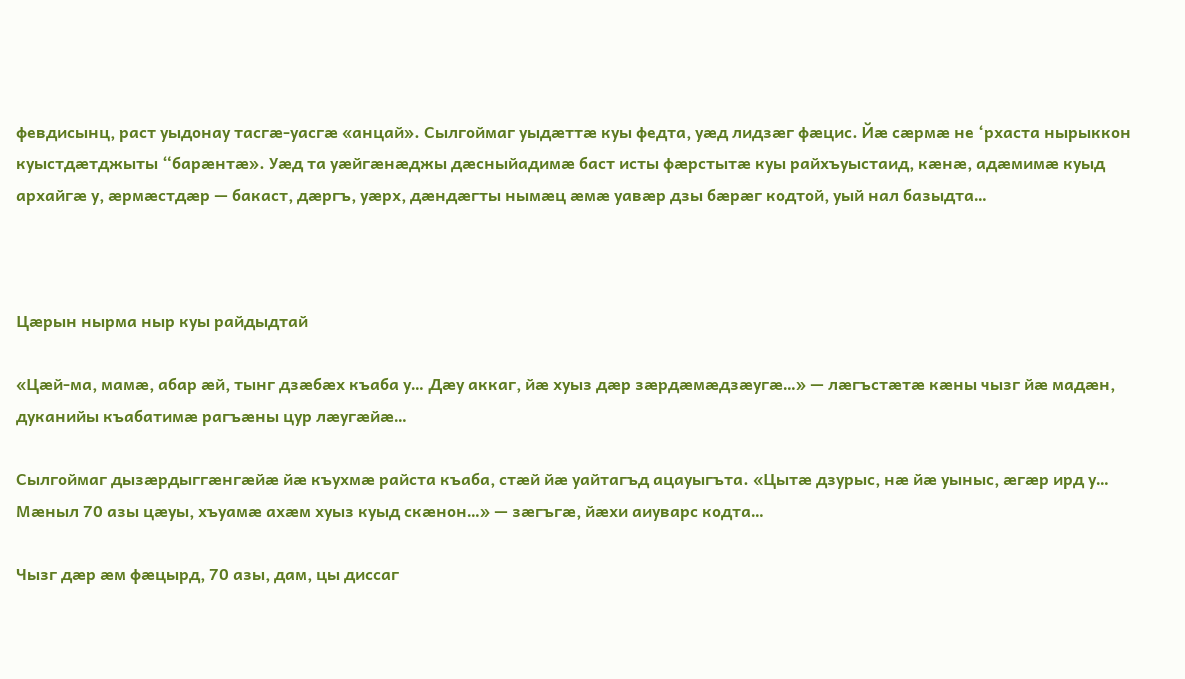февдисынц, раст уыдонау тасгæ-уасгæ «анцай». Сылгоймаг уыдæттæ куы федта, уæд лидзæг фæцис. Йæ сæрмæ не ‘рхаста нырыккон куыстдæтджыты “барæнтæ». Уæд та уæйгæнæджы дæсныйадимæ баст исты фæрстытæ куы райхъуыстаид, кæнæ, адæмимæ куыд архайгæ у, æрмæстдæр — бакаст, дæргъ, уæрх, дæндæгты нымæц æмæ уавæр дзы бæрæг кодтой, уый нал базыдта…



Цæрын нырма ныр куы райдыдтай

«Цæй-ма, мамæ, абар æй, тынг дзæбæх къаба у… Дæу аккаг, йæ хуыз дæр зæрдæмæдзæугæ…» — лæгъстæтæ кæны чызг йæ мадæн, дуканийы къабатимæ рагъæны цур лæугæйæ…

Сылгоймаг дызæрдыггæнгæйæ йæ къухмæ райста къаба, стæй йæ уайтагъд ацауыгъта. «Цытæ дзурыс, нæ йæ уыныс, æгæр ирд у… Мæныл 70 азы цæуы, хъуамæ ахæм хуыз куыд скæнон…» — зæгъгæ, йæхи аиуварс кодта…

Чызг дæр æм фæцырд, 70 азы, дам, цы диссаг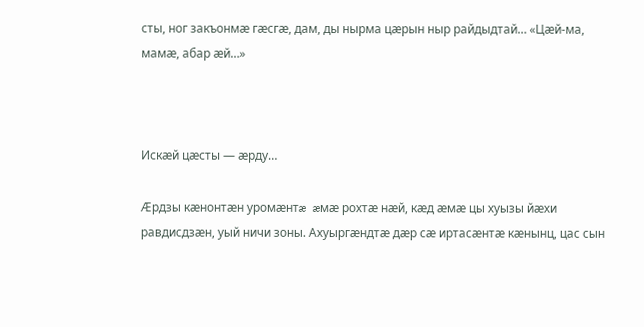сты, ног закъонмæ гæсгæ, дам, ды нырма цæрын ныр райдыдтай… «Цæй-ма, мамæ, абар æй…»



Искæй цæсты — æрду…

Æрдзы кæнонтæн уромæнтæ æмæ рохтæ нæй, кæд æмæ цы хуызы йæхи равдисдзæн, уый ничи зоны. Ахуыргæндтæ дæр сæ иртасæнтæ кæнынц, цас сын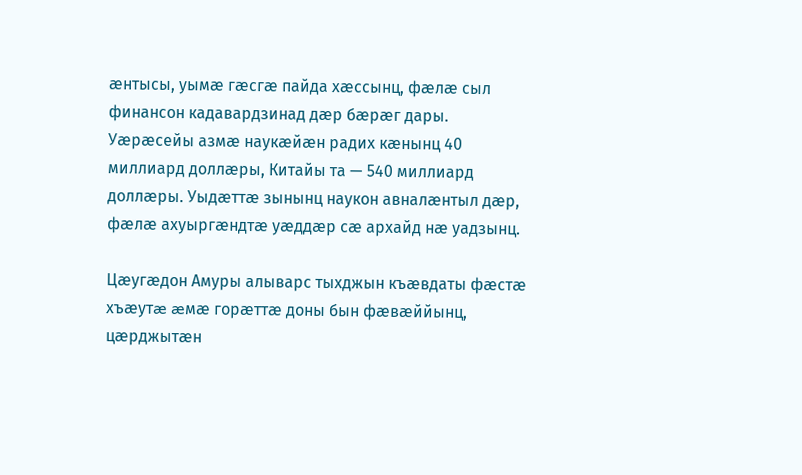æнтысы, уымæ гæсгæ пайда хæссынц, фæлæ сыл финансон кадавардзинад дæр бæрæг дары. Уæрæсейы азмæ наукæйæн радих кæнынц 40 миллиард доллæры, Китайы та — 540 миллиард доллæры. Уыдæттæ зынынц наукон авналæнтыл дæр, фæлæ ахуыргæндтæ уæддæр сæ архайд нæ уадзынц.

Цæугæдон Амуры алыварс тыхджын къæвдаты фæстæ хъæутæ æмæ горæттæ доны бын фæвæййынц, цæрджытæн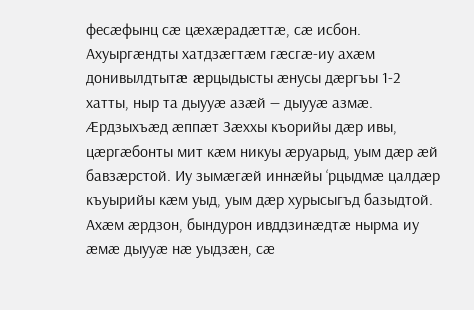фесæфынц сæ цæхæрадæттæ, сæ исбон. Ахуыргæндты хатдзæгтæм гæсгæ-иу ахæм донивылдтытæ æрцыдысты æнусы дæргъы 1-2 хатты, ныр та дыууæ азæй — дыууæ азмæ. Æрдзыхъæд æппæт Зæххы къорийы дæр ивы, цæргæбонты мит кæм никуы æруарыд, уым дæр æй бавзæрстой. Иу зымæгæй иннæйы ‘рцыдмæ цалдæр къуырийы кæм уыд, уым дæр хурысыгъд базыдтой. Ахæм æрдзон, бындурон ивддзинæдтæ нырма иу æмæ дыууæ нæ уыдзæн, сæ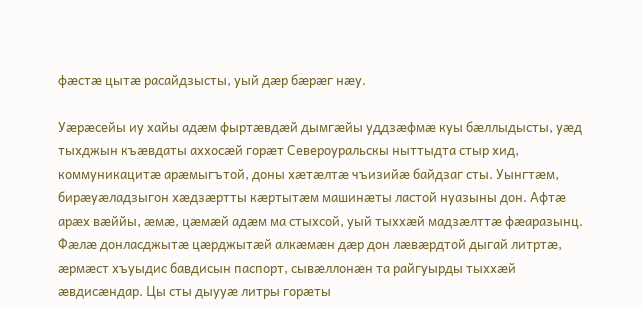фæстæ цытæ расайдзысты, уый дæр бæрæг нæу.

Уæрæсейы иу хайы адæм фыртæвдæй дымгæйы уддзæфмæ куы бæллыдысты, уæд тыхджын къæвдаты аххосæй горæт Североуральскы ныттыдта стыр хид, коммуникацитæ арæмыгътой, доны хæтæлтæ чъизийæ байдзаг сты. Уынгтæм, бирæуæладзыгон хæдзæртты кæртытæм машинæты ластой нуазыны дон. Афтæ арæх вæййы, æмæ, цæмæй адæм ма стыхсой, уый тыххæй мадзæлттæ фæаразынц. Фæлæ донласджытæ цæрджытæй алкæмæн дæр дон лæвæрдтой дыгай литртæ, æрмæст хъуыдис бавдисын паспорт, сывæллонæн та райгуырды тыххæй æвдисæндар. Цы сты дыууæ литры горæты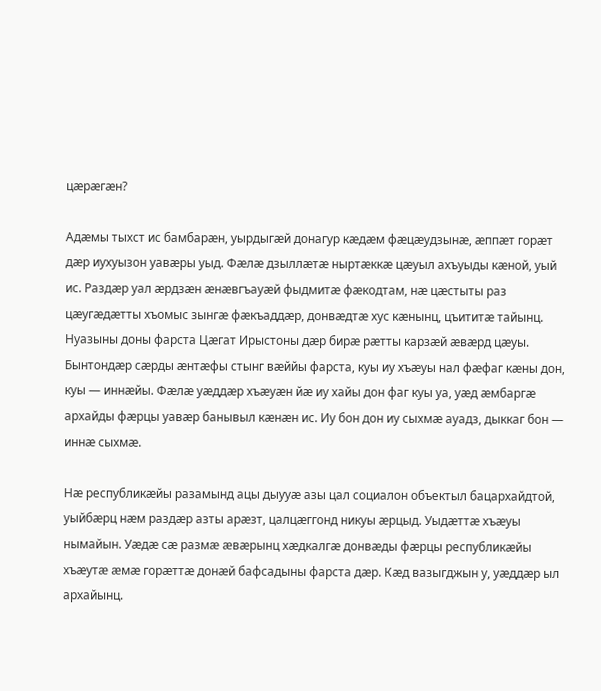цæрæгæн?

Адæмы тыхст ис бамбарæн, уырдыгæй донагур кæдæм фæцæудзынæ, æппæт горæт дæр иухуызон уавæры уыд. Фæлæ дзыллæтæ ныртæккæ цæуыл ахъуыды кæной, уый ис. Раздæр уал æрдзæн æнæвгъауæй фыдмитæ фæкодтам, нæ цæстыты раз цæугæдæтты хъомыс зынгæ фæкъаддæр, донвæдтæ хус кæнынц, цъититæ тайынц. Нуазыны доны фарста Цæгат Ирыстоны дæр бирæ рæтты карзæй æвæрд цæуы. Бынтондæр сæрды æнтæфы стынг вæййы фарста, куы иу хъæуы нал фæфаг кæны дон, куы — иннæйы. Фæлæ уæддæр хъæуæн йæ иу хайы дон фаг куы уа, уæд æмбаргæ архайды фæрцы уавæр банывыл кæнæн ис. Иу бон дон иу сыхмæ ауадз, дыккаг бон — иннæ сыхмæ.

Нæ республикæйы разамынд ацы дыууæ азы цал социалон объектыл бацархайдтой, уыйбæрц нæм раздæр азты арæзт, цалцæггонд никуы æрцыд. Уыдæттæ хъæуы нымайын. Уæдæ сæ размæ æвæрынц хæдкалгæ донвæды фæрцы республикæйы хъæутæ æмæ горæттæ донæй бафсадыны фарста дæр. Кæд вазыгджын у, уæддæр ыл архайынц.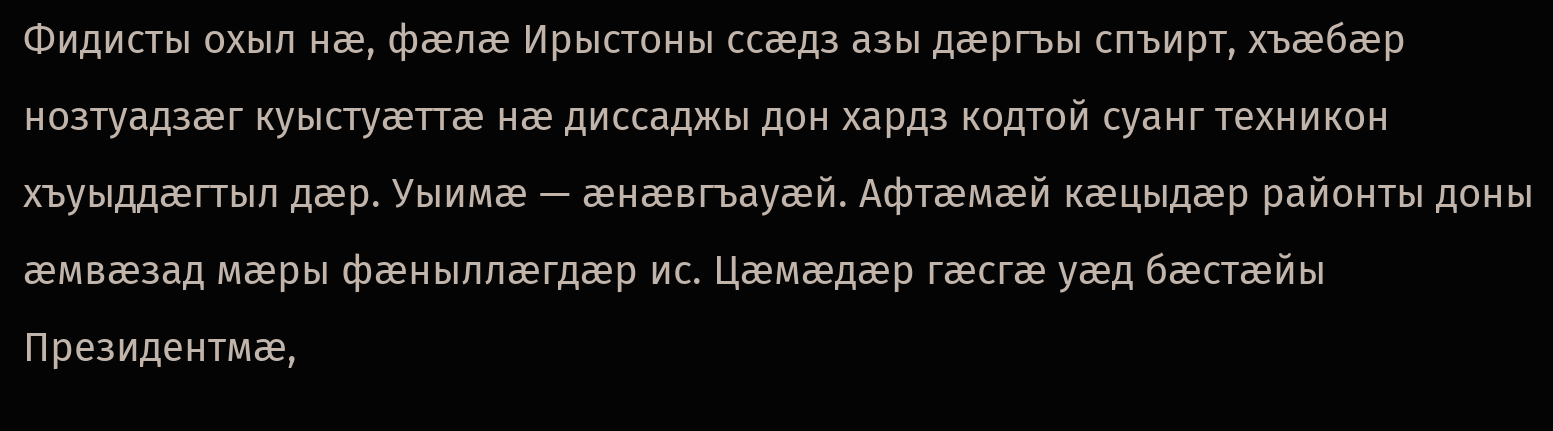Фидисты охыл нæ, фæлæ Ирыстоны ссæдз азы дæргъы спъирт, хъæбæр нозтуадзæг куыстуæттæ нæ диссаджы дон хардз кодтой суанг техникон хъуыддæгтыл дæр. Уыимæ — æнæвгъауæй. Афтæмæй кæцыдæр районты доны æмвæзад мæры фæныллæгдæр ис. Цæмæдæр гæсгæ уæд бæстæйы Президентмæ,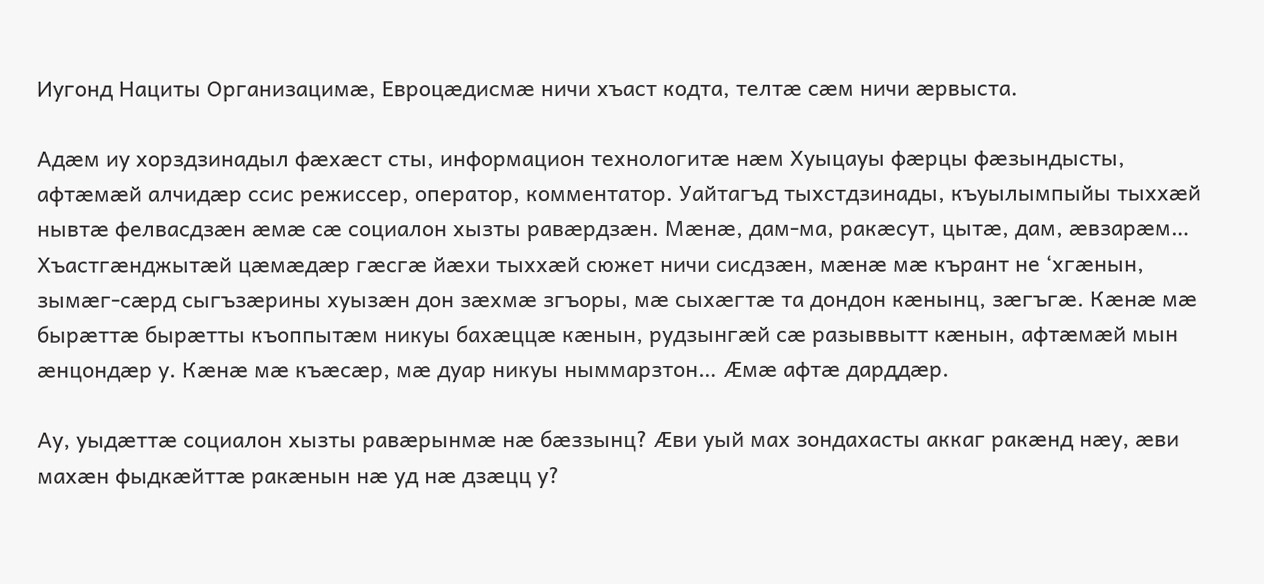Иугонд Нациты Организацимæ, Евроцæдисмæ ничи хъаст кодта, телтæ сæм ничи æрвыста.

Адæм иу хорздзинадыл фæхæст сты, информацион технологитæ нæм Хуыцауы фæрцы фæзындысты, афтæмæй алчидæр ссис режиссер, оператор, комментатор. Уайтагъд тыхстдзинады, къуылымпыйы тыххæй нывтæ фелвасдзæн æмæ сæ социалон хызты равæрдзæн. Мæнæ, дам-ма, ракæсут, цытæ, дам, æвзарæм… Хъастгæнджытæй цæмæдæр гæсгæ йæхи тыххæй сюжет ничи сисдзæн, мæнæ мæ кърант не ‘хгæнын, зымæг-сæрд сыгъзæрины хуызæн дон зæхмæ згъоры, мæ сыхæгтæ та дондон кæнынц, зæгъгæ. Кæнæ мæ бырæттæ бырæтты къоппытæм никуы бахæццæ кæнын, рудзынгæй сæ разыввытт кæнын, афтæмæй мын æнцондæр у. Кæнæ мæ къæсæр, мæ дуар никуы ныммарзтон… Æмæ афтæ дарддæр.

Ау, уыдæттæ социалон хызты равæрынмæ нæ бæззынц? Æви уый мах зондахасты аккаг ракæнд нæу, æви махæн фыдкæйттæ ракæнын нæ уд нæ дзæцц у?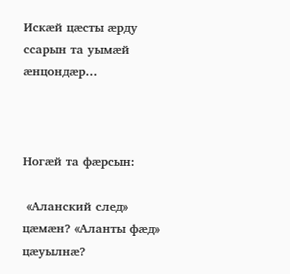Искæй цæсты æрду ссарын та уымæй æнцондæр…



Ногæй та фæрсын:

 «Аланский след» цæмæн? «Аланты фæд» цæуылнæ?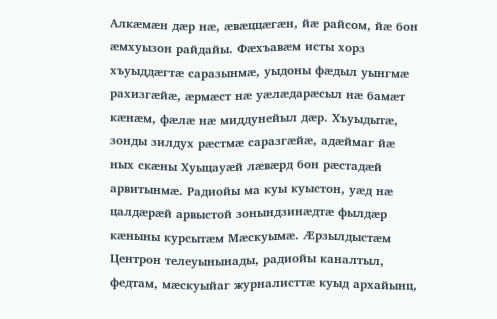Алкæмæн дæр нæ, æвæццæгæн, йæ райсом, йæ бон æмхуызон райдайы. Фæхъавæм исты хорз хъуыддæгтæ саразынмæ, уыдоны фæдыл уынгмæ рахизгæйæ, æрмæст нæ уæлæдарæсыл нæ бамæт кæнæм, фæлæ нæ миддунейыл дæр. Хъуыдытæ, зонды зилдух рæстмæ саразгæйæ, адæймаг йæ ных скæны Хуыцауæй лæвæрд бон рæстадæй арвитынмæ. Радиойы ма куы куыстон, уæд нæ цалдæрæй арвыстой зонындзинæдтæ фылдæр кæныны курсытæм Мæскуымæ. Æрзылдыстæм Центрон телеуынынады, радиойы каналтыл, федтам, мæскуыйаг журналисттæ куыд архайынц,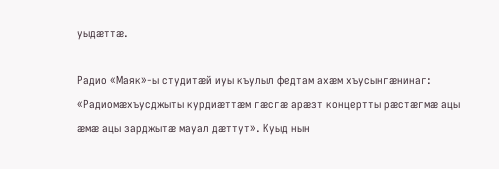уыдæттæ.

Радио «Маяк»-ы студитæй иуы къулыл федтам ахæм хъусынгæнинаг: «Радиомæхъусджыты курдиæттæм гæсгæ арæзт концертты рæстæгмæ ацы æмæ ацы зарджытæ мауал дæттут». Куыд нын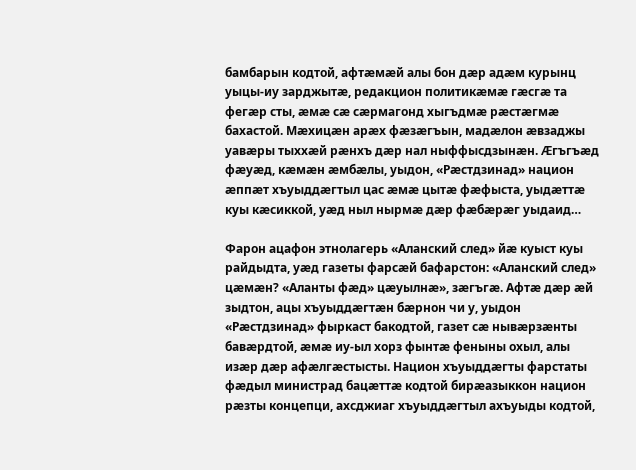бамбарын кодтой, афтæмæй алы бон дæр адæм курынц уыцы-иу зарджытæ, редакцион политикæмæ гæсгæ та фегæр сты, æмæ сæ сæрмагонд хыгъдмæ рæстæгмæ бахастой. Мæхицæн арæх фæзæгъын, мадæлон æвзаджы уавæры тыххæй рæнхъ дæр нал ныффысдзынæн. Æгъгъæд фæуæд, кæмæн æмбæлы, уыдон, «Рæстдзинад» национ æппæт хъуыддæгтыл цас æмæ цытæ фæфыста, уыдæттæ куы кæсиккой, уæд ныл нырмæ дæр фæбæрæг уыдаид…

Фарон ацафон этнолагерь «Аланский след» йæ куыст куы райдыдта, уæд газеты фарсæй бафарстон: «Аланский след» цæмæн? «Аланты фæд» цæуылнæ», зæгъгæ. Афтæ дæр æй зыдтон, ацы хъуыддæгтæн бæрнон чи у, уыдон «Рæстдзинад» фыркаст бакодтой, газет сæ нывæрзæнты бавæрдтой, æмæ иу-ыл хорз фынтæ феныны охыл, алы изæр дæр афæлгæстысты. Национ хъуыддæгты фарстаты фæдыл министрад бацæттæ кодтой бирæазыккон национ рæзты концепци, ахсджиаг хъуыддæгтыл ахъуыды кодтой,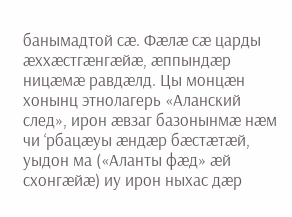банымадтой сæ. Фæлæ сæ царды æххæстгæнгæйæ, æппындæр ницæмæ равдæлд. Цы монцæн хонынц этнолагерь «Аланский след», ирон æвзаг базонынмæ нæм чи ‘рбацæуы æндæр бæстæтæй, уыдон ма («Аланты фæд» æй схонгæйæ) иу ирон ныхас дæр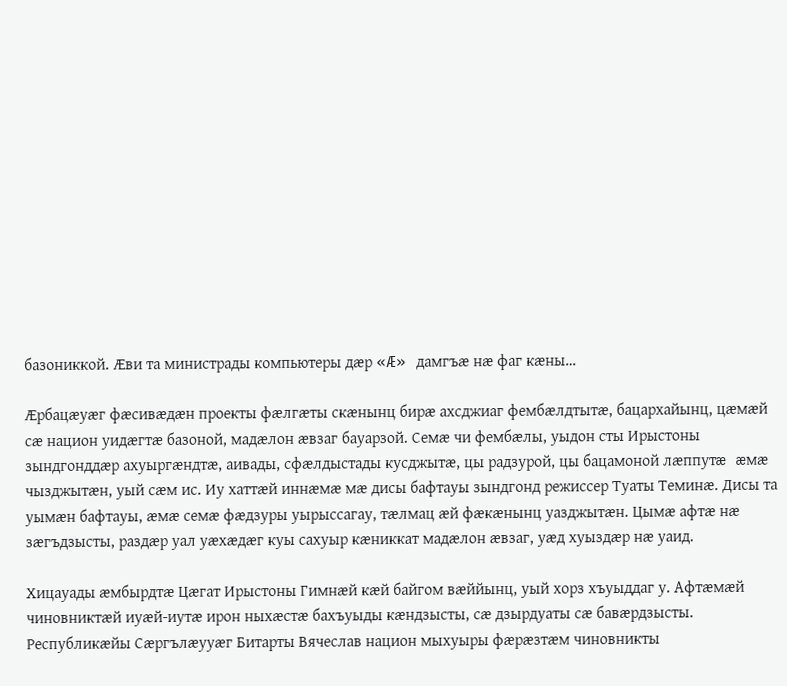базониккой. Æви та министрады компьютеры дæр «Æ» дамгъæ нæ фаг кæны…

Æрбацæуæг фæсивæдæн проекты фæлгæты скæнынц бирæ ахсджиаг фембæлдтытæ, бацархайынц, цæмæй сæ национ уидæгтæ базоной, мадæлон æвзаг бауарзой. Семæ чи фембæлы, уыдон сты Ирыстоны зындгонддæр ахуыргæндтæ, аивады, сфæлдыстады кусджытæ, цы радзурой, цы бацамоной лæппутæ æмæ чызджытæн, уый сæм ис. Иу хаттæй иннæмæ мæ дисы бафтауы зындгонд режиссер Туаты Теминæ. Дисы та уымæн бафтауы, æмæ семæ фæдзуры уырыссагау, тæлмац æй фæкæнынц уазджытæн. Цымæ афтæ нæ зæгъдзысты, раздæр уал уæхæдæг куы сахуыр кæниккат мадæлон æвзаг, уæд хуыздæр нæ уаид.

Хицауады æмбырдтæ Цæгат Ирыстоны Гимнæй кæй байгом вæййынц, уый хорз хъуыддаг у. Афтæмæй чиновниктæй иуæй-иутæ ирон ныхæстæ бахъуыды кæндзысты, сæ дзырдуаты сæ бавæрдзысты. Республикæйы Сæргълæууæг Битарты Вячеслав национ мыхуыры фæрæзтæм чиновникты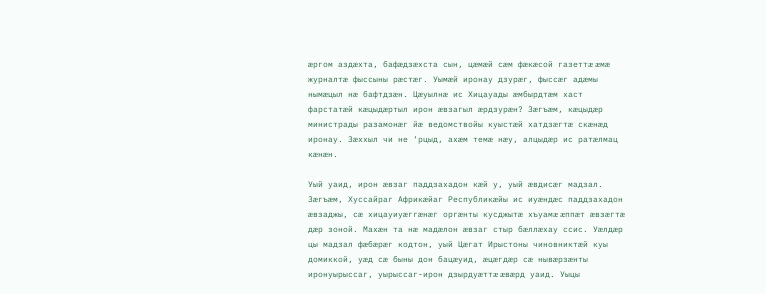æргом аздæхта, бафæдзæхста сын, цæмæй сæм фæкæсой газеттæ æмæ журналтæ фыссыны рæстæг. Уымæй иронау дзурæг, фыссæг адæмы нымæцыл нæ бафтдзæн. Цæуылнæ ис Хицауады æмбырдтæм хаст фарстатæй кæцыдæртыл ирон æвзагыл æрдзурæн? Зæгъæм, кæцыдæр министрады разамонæг йæ ведомствойы куыстæй хатдзæгтæ скæнæд иронау. Зæххыл чи не ‘рцыд, ахæм темæ нæу, алцыдæр ис ратæлмац кæнæн.

Уый уаид, ирон æвзаг паддзахадон кæй у, уый æвдисæг мадзал. Зæгъæм, Хуссайраг Африкæйаг Республикæйы ис иуæндæс паддзахадон æвзаджы, сæ хицауиуæггæнæг оргæнты кусджытæ хъуамæ æппæт æвзæгтæ дæр зоной. Махæн та нæ мадæлон æвзаг стыр бæллæхау ссис. Уæлдæр цы мадзал фæбæрæг кодтон, уый Цæгат Ирыстоны чиновниктæй куы домиккой, уæд сæ быны дон бацæуид, æцæгдæр сæ нывæрзæнты иронуырыссаг, уырыссаг-ирон дзырдуæттæ æвæрд уаид. Уыцы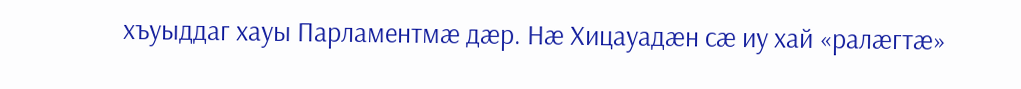хъуыддаг хауы Парламентмæ дæр. Нæ Хицауадæн сæ иу хай «ралæгтæ»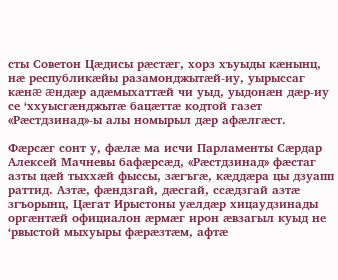сты Советон Цæдисы рæстæг, хорз хъуыды кæнынц, нæ республикæйы разамонджытæй-иу, уырыссаг кæнæ æндæр адæмыхаттæй чи уыд, уыдонæн дæр-иу се ‘ххуысгæнджытæ бацæттæ кодтой газет «Рæстдзинад»-ы алы номырыл дæр афæлгæст.

Фæрсæг сонт у, фæлæ ма исчи Парламенты Сæрдар Алексей Мачневы бафæрсæд, «Рæстдзинад» фæстаг азты цæй тыххæй фыссы, зæгъгæ, кæддæра цы дзуапп раттид. Азтæ, фæндзгай, дæсгай, ссæдзгай азтæ згъорынц, Цæгат Ирыстоны уæлдæр хицаудзинады оргæнтæй официалон æрмæг ирон æвзагыл куыд не ‘рвыстой мыхуыры фæрæзтæм, афтæ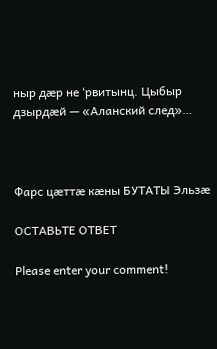ныр дæр не ‘рвитынц. Цыбыр дзырдæй — «Аланский след»…



Фарс цæттæ кæны БУТАТЫ Эльзæ

ОСТАВЬТЕ ОТВЕТ

Please enter your comment!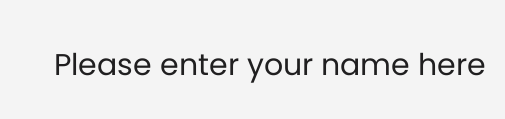Please enter your name here